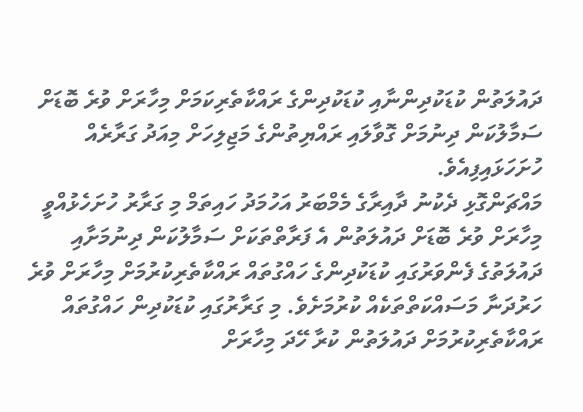ދައުލަތުން ކުޑަކުދިންނާއި ކުޑަކުދިންގެ ރައްކާތެރިކަމަށް މިހާރަށް ވުރެ ބޮޑަށް ސަމާލުކަން ދިނުމަށް ގޮވާލައި ރައްޔިތުންގެ މަޖިލިހަށް މިއަދު ގަރާރެއް ހުށަހަޅައިފިއެވެ.
މައްޗަންގޮޅި ދެކުނު ދާއިރާގެ މެމްބަރު އަހުމަދު ހައިތަމް މި ގަރާރު ހުށަހެޅުއްވީ މިހާރަށް ވުރެ ބޮޑަށް ދައުލަތުން އެ ފަރާތްތަކަށް ސަމާލުކަން ދިނުމަށާއި ދައުލަތުގެ ފެންވަރުގައި ކުޑަކުދިންގެ ހައްގުތައް ރައްކާތެރިކުރުމަށް މިހާރަށް ވުރެ ހަރުދަނާ މަސައްކަތްތަކެއް ކުރުމަށެވެ. މި ގަރާރުގައި ކުޑަކުދިން ހައްގުތައް ރައްކާތެރިކުރުމަށް ދައުލަތުން ކުރާ ހޭދަ މިހާރަށް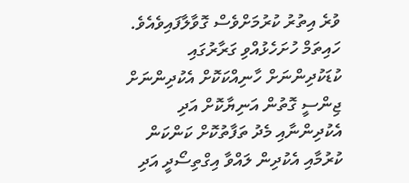ވުރެ އިތުރު ކުރުމަށްވެސް ގޮވާލާފައިވެއެވެ.
ހައިތަމް ހުށަހެޅުއްވި ގަރާރުގައި ކުޑަކުދިންނަށް ހާނިއްކަކޮށް އެކުދިންނަށް ޖިންސީ ގޮތުން އަނިޔާކޮށް އަދި އެކުދިންނާއި މެދު ތަފާތުކޮށް ކަންކަން ކުރުމާއި އެކުދިން ލައްވާ އިގްތިސޯދީ އަދި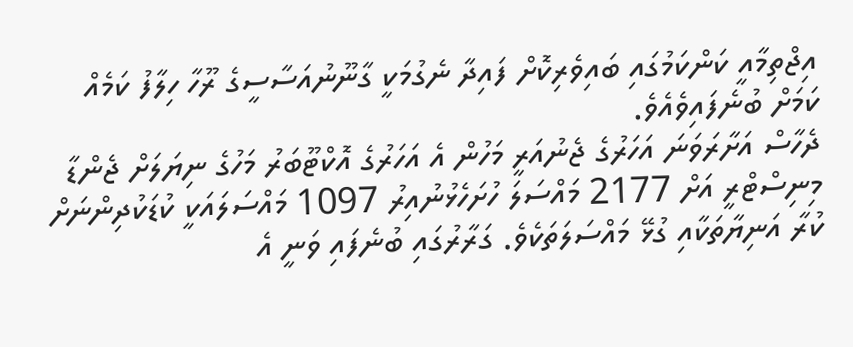އިޖްތިމާއީ ކަންކަމުގައި ބައިވެރިކޮށް ފައިދާ ނެގުމަކީ ގާނޫނުއަސާސީގެ ރޫހާ ހިލާފު ކަމެއް ކަމަށް ބުނެފައިވެއެވެ.
ދެހާސް އަށާރަވަނަ އަހަރުގެ ޖެނުއަރީ މަހުން އެ އަހަރުގެ އޮކްޓޫބަރު މަހުގެ ނިޔަލަށް ޖެންޑާ މިނިސްޓްރީ އަށް 2177 މައްސަލަ ހުށަހެޅުނުއިރު 1097 މައްސަލައަކީ ކުޑަކުދިންނަށް ކުރާ އަނިޔާތަކާއި ގުޅޭ މައްސަލަތަކެވެ. ގަރާރުގައި ބުނެފައި ވަނީ އެ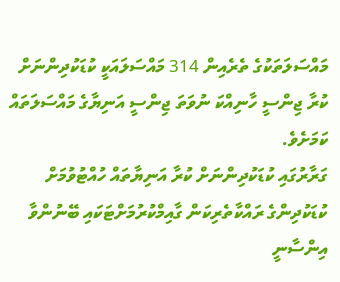މައްސަލަތަކުގެ ތެރެއިން 314 މައްސަލައަކީ ކުޑަކުދިންނަށް ކުރާ ޖިންސީ ހާނިއްކަ ނުވަތަ ޖިންސީ އަނިޔާގެ މައްސަލަތައް ކަމަށެވެ.
ގަރާރުގައި ކުޑަކުދިންނަށް ކުރާ އަނިޔާތައް ހުއްޓުވުމަށް ކުޑަކުދިންގެ ރައްކާތެރިކަން ގާއިމްކުރުމަށްޓަކައި ބޭނުންވާ އިންސާނީ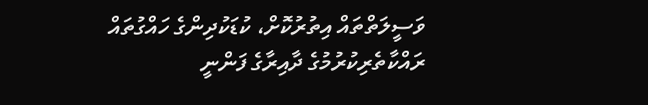ވަސީލަތްތައް އިތުރުކޮށް، ކުޑަކުދިންގެ ހައްގުތައް ރައްކާތެރިކުރުމުގެ ދާއިރާގެ ފަންނީ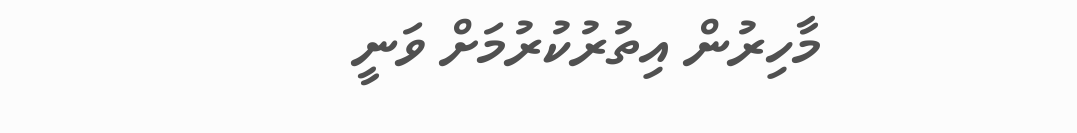މާހިރުން އިތުރުކުރުމަށް ވަނީ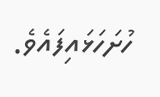ހުށަހަޅައިފައެވެ.